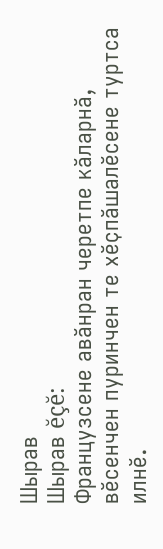Шырав
Шырав ĕçĕ:
Французсене авӑнран черетпе кӑларнӑ, вӗсенчен пуринчен те хӗҫпӑшалӗсене туртса илнӗ.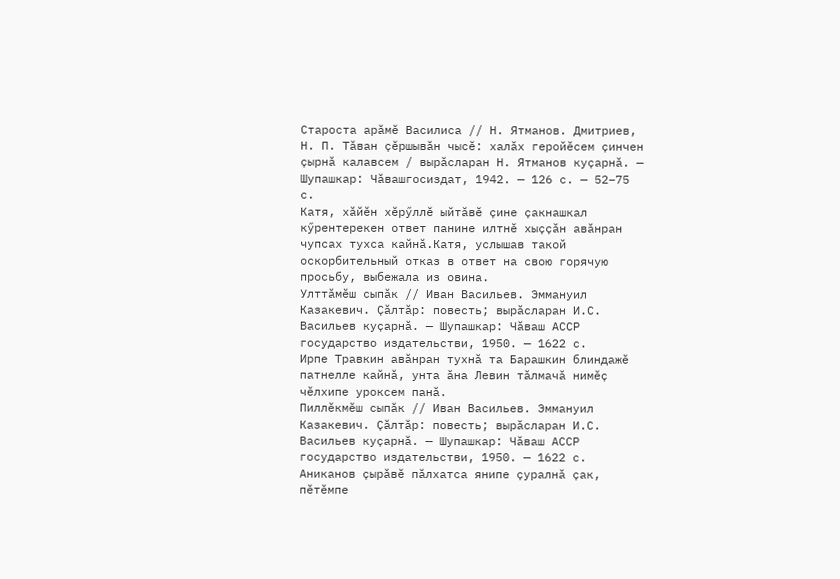Староста арӑмӗ Василиса // Н. Ятманов. Дмитриев, Н. П. Тӑван ҫӗршывӑн чысӗ: халӑх геройӗсем ҫинчен ҫырнӑ калавсем / вырӑсларан Н. Ятманов куҫарнӑ. — Шупашкар: Чӑвашгосиздат, 1942. — 126 с. — 52–75 с.
Катя, хӑйӗн хӗрӳллӗ ыйтӑвӗ ҫине ҫакнашкал кӳрентерекен ответ панине илтнӗ хыҫҫӑн авӑнран чупсах тухса кайнӑ.Катя, услышав такой оскорбительный отказ в ответ на свою горячую просьбу, выбежала из овина.
Улттӑмӗш сыпӑк // Иван Васильев. Эммануил Казакевич. Ҫӑлтӑр: повесть; вырӑсларан И.С. Васильев куҫарнӑ. — Шупашкар: Чӑваш АССР государство издательстви, 1950. — 1622 с.
Ирпе Травкин авӑнран тухнӑ та Барашкин блиндажӗ патнелле кайнӑ, унта ӑна Левин тӑлмачӑ нимӗҫ чӗлхипе уроксем панӑ.
Пиллӗкмӗш сыпӑк // Иван Васильев. Эммануил Казакевич. Ҫӑлтӑр: повесть; вырӑсларан И.С. Васильев куҫарнӑ. — Шупашкар: Чӑваш АССР государство издательстви, 1950. — 1622 с.
Аниканов ҫырӑвӗ пӑлхатса янипе ҫуралнӑ ҫак, пӗтӗмпе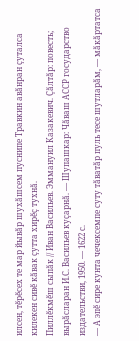илсен, тӗрӗсех те мар йывӑр шухӑшсем пуснипе Травкин авӑнран ҫуталса килекен сивӗ кӑвак ҫутта хирӗҫ тухнӑ.
Пиллӗкмӗш сыпӑк // Иван Васильев. Эммануил Казакевич. Ҫӑлтӑр: повесть; вырӑсларан И.С. Васильев куҫарнӑ. — Шупашкар: Чӑваш АССР государство издательстви, 1950. — 1622 с.
— А эпӗ сире кунта чечексемпе суту тӑватӑр пуль тесе шутларӑм, — мӑкӑртатса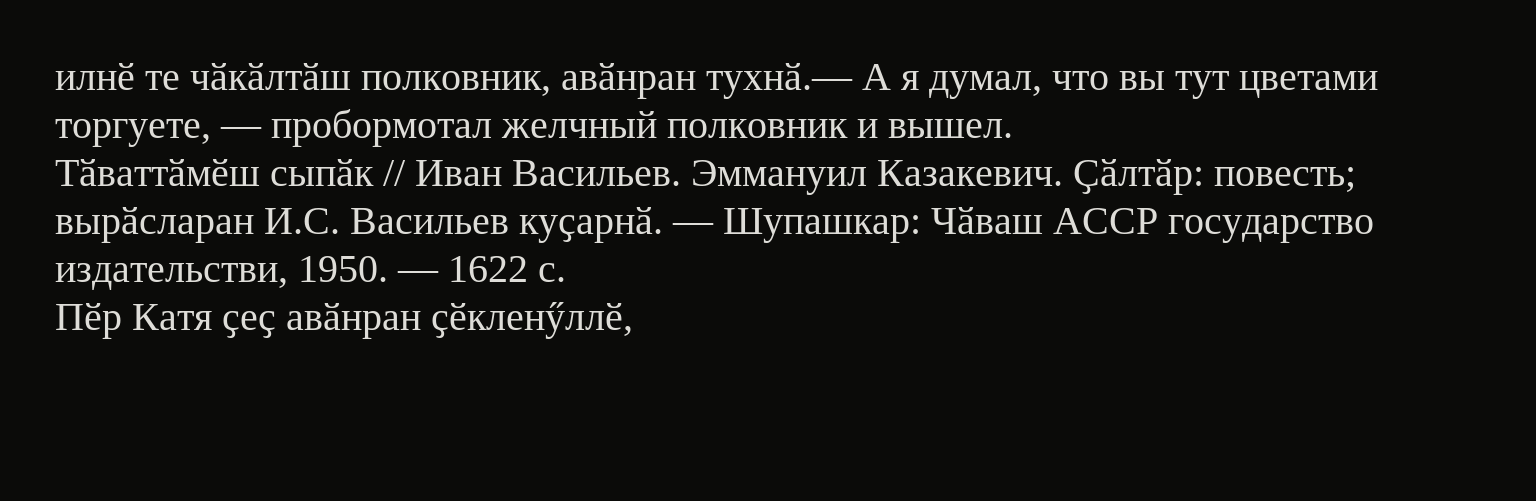илнӗ те чӑкӑлтӑш полковник, авӑнран тухнӑ.— А я думал, что вы тут цветами торгуете, — пробормотал желчный полковник и вышел.
Тӑваттӑмӗш сыпӑк // Иван Васильев. Эммануил Казакевич. Ҫӑлтӑр: повесть; вырӑсларан И.С. Васильев куҫарнӑ. — Шупашкар: Чӑваш АССР государство издательстви, 1950. — 1622 с.
Пӗр Катя ҫеҫ авӑнран ҫӗкленӳллӗ,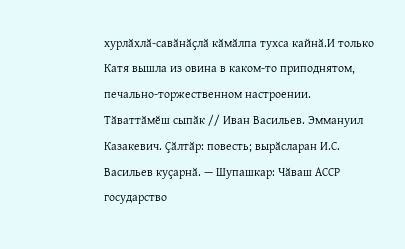хурлӑхлӑ-савӑнӑҫлӑ кӑмӑлпа тухса кайнӑ.И только Катя вышла из овина в каком-то приподнятом, печально-торжественном настроении.
Тӑваттӑмӗш сыпӑк // Иван Васильев. Эммануил Казакевич. Ҫӑлтӑр: повесть; вырӑсларан И.С. Васильев куҫарнӑ. — Шупашкар: Чӑваш АССР государство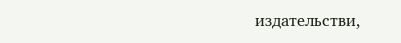издательстви,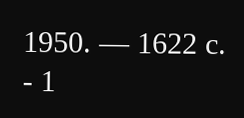1950. — 1622 с.
- 1